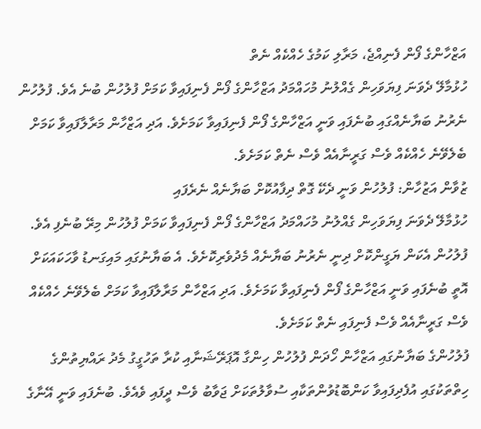އަޒްހާންގެ ފޯން ފެނިއްޖެ، މަރާލި ކަމުގެ ހެއްކެއް ނެތް
ހުޅުމާލޭ ދެވަނަ ފިޔަވަހިން ގެއްލުނު މުހައްމަދު އަޒްހާންގެ ފޯން ފެނިފައިވާ ކަމަށް ފުލުހުން ބުނެ އެވެ. ފުލުހުން ނެރުނު ބަޔާނެއްގައި ބުނެފައި ވަނީ އަޒްހާންގެ ފޯން ފެނިފައިވާ ކަމަށެވެ. އަދި އަޒްހާން މަރާލާފައިވާ ކަމަށް ބެލެވޭނެ ހެއްކެއް ވެސް ގަރީނާއެއް ވެސް ނެތް ކަމަށެވެ.
ޒުވާން އަޒުހާން: ފުލުހުން ވަނީ ދެކޭ ގޮތް ދިފާއުކޮށް ބަޔާނެއް ނެރެފައި
ހުޅުމާލޭ ދެވަނަ ފިޔަވަހިން ގެއްލުނު މުހައްމަދު އަޒްހާންގެ ފޯން ފެނިފައިވާ ކަމަށް ފުލުހުން މިރޭ ބުނެފި އެވެ. ފުލުހުން އެކަން ޔަގީންކޮށް ދިނީ ނެރުނު ބަޔާނެއް މެދުވެރިކޮށެވެ. އެ ބަޔާނުގައި މައިގަނޑު ވާހަކައަކަށް އޮތީ ބުނެފައި ވަނީ އަޒްހާންގެ ފޯން ފެނިފައިވާ ކަމަށެވެ. އަދި އަޒްހާން މަރާލާފައިވާ ކަމަށް ބެލެވޭނެ ހެއްކެއް ވެސް ގަރީނާއެއް ވެސް ފެނިފައި ނެތް ކަމަށެވެ.
ފުލުހުންގެ ބަޔާނުގައި އަޒްހާން ހޯދަން ފުލުހުން ހިންގާ އޮޕަރޭޝަނާއި ކުރާ ތަހުގީގު މެދު ރައްޔިތުންގެ ހިތްތަކުގައި އުފެދިފައިވާ ކަންބޮޑުވުންތަކާއި ސުވާލުތަކަށް ޖަވާބު ވެސް ދީފައި ވެއެވެ. ބުނެފައި ވަނީ އޭނާގެ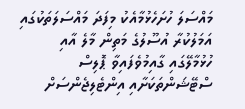މައްސަލަ ހުށަހެޅުމާއެކު މިފަދަ މައްސަލަތަކުގައި އަމަލުކުރާ އުސޫލުގެ މަތިން މާލެ އާއި ހުޅުމާލޭގައި ގާއިމުވެފައިވާ ޕޮލިސް ސްޓޭޝަންތަކަށާއި އިންޓެލިޖެންސަށް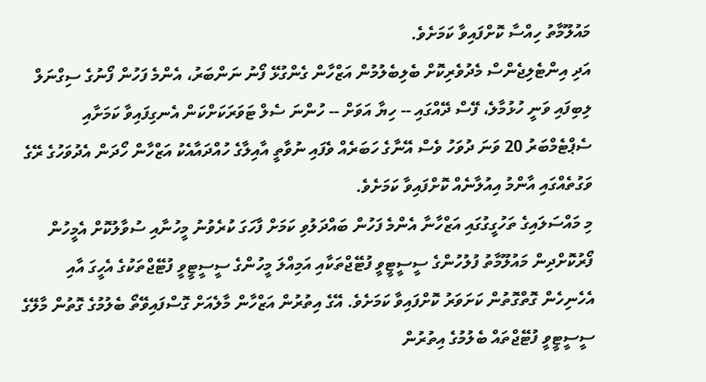މައުލޫމާތު ހިއްސާ ކޮށްފައިވާ ކަމަށެވެ.
އަދި އިންޓެލިޖެންސް މެދުވެރިކޮށް ބެލިބެލުމުން އަޒްހާން ގެންގުޅޭ ފޯނު ނަންބަރު، އެންމެ ފަހުން ފޯނުގެ ސިގްނަލް ލިބިފައި ވަނީ ހުޅުމާލެ، ފޭސް ދޭއްގައި -- ހިޔާ އަވަށް -- ހުންނަ ސެލް ޓަވަރަކަށްކަން އެނގިފައިވާ ކަމަށާއި ސެޕްޓެމްބަރު 20 ވަނަ ދުވަހު ވެސް އޭނާގެ ހަބަރެއް ވެފައި ނުވާތީ އާއިލާގެ ހުއްދައާއެކު އަޒްހާން ހޯދަން އެދުވަހުގެ ރޭގެ ވަގުތެއްގައި އާންމު އިއުލާނެއް ކޮށްފައިވާ ކަމަށެވެ.
މި މައްސަލައިގެ ތަހުގީގުގައި އަޒްހާނާ އެންމެ ފަހުން ބައްދަލުވި ކަމަށް ފާހަގަ ކުރެވުނު މީހުނާއި ސުވާލުކޮށް އެމީހުން ފޯރުކޮށްދިން މައުލޫމާތު ފުލުހުންގެ ސީސީޓީވީ ފުޓޭޖްތަކާއި އަމިއްލަ މީހުންގެ ސީސީޓީވީ ފުޓޭޖްތަކުގެ އެހީގަ އާއި އެހެނިހެން ގޮތްގޮތުން ކަށަވަރު ކޮށްފައިވާ ކަމަށެވެ. އޭގެ އިތުރުން އަޒްހާން މާލެއަށް ގޮސްފައިވޭތޯ ބެލުމުގެ ގޮތުން މާލޭގެ ސީސީޓީވީ ފުޓޭޖްތައް ބެލުމުގެ އިތުރުން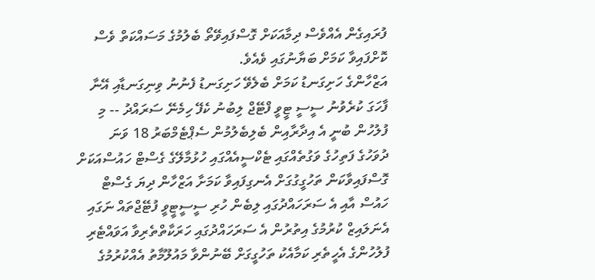ފުރައިގެން އެއްވެސް ދިމާއަކަށް ގޮސްފައިވޭތޯ ބެލުމުގެ މަސައްކަތް ވެސް ކޮށްފައިވާ ކަމަށް ބަޔާނުގައި ވެއެވެ.
އަޒްހާންގެ ހަށިގަނޑު ކަމަށް ބެލެވޭ ހަށިގަނޑު ފެނުނު ވިނިގަނޑާއި އޭނާ ފާހަގަ ކުރެވުނު ސީސީ ޓީވީ ފްޓޭޖް ލިބުނު ކެފޭ ހިމެނޭ ސަރައްދު -- މި
ފުލުހުން ބުނީ އެ އިދާރާއިން ބެލިބެލުމުން ސެޕްޓެމްބަރު 18 ވަނަ ދުވަހުގެ ފަތިހުގެ ވަގުތެއްގައި ޓެކްސީއެއްގައި ހުޅުމާލޭގެ ގެސްޓް ހައުސްއަކަށް ގޮސްފައިވާކަން ތަހުގީގުގަށް އެނގިފައިވާ ކަމަށާ އަޒްހާން ދިޔަ ގެސްޓް ހައުސް އާއި އެ ސަރަހައްދުގައި ލިބެން ހުރި ސީސީޓީވީ ފުޓޭޖްތައް ނަގައި އެނަލައިޒް ކުރުމުގެ އިތުރުން އެ ސަރަހައްދުގައި ހަރަކާތްތެރިވާ އަވައްޓެރި ފުލުހުންގެ އެހީތެރި ކަމާއެކު ތަހުގީގަށް ބޭނުންވާ މައުލޫމާތު އެއްކުރުމުގެ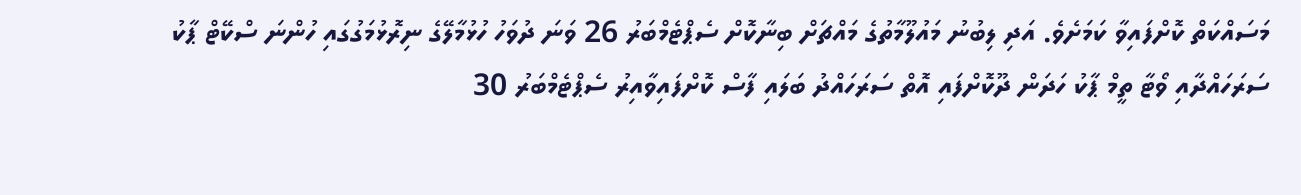މަސައްކަތް ކޮށްފައިވާ ކަމަށެވެ. އަދި ލިބުނު މައުލޫމާތުގެ މައްޗަށް ބިނާކޮށް ސެޕްޓެމްބަރު 26 ވަނަ ދުވަހު ހުޅުމާލޭގެ ނިރޮޅުމަގުގައި ހުންނަ ސްކޭޓް ޕާކު ސަރަހައްދާއި ވޯޓާ ތީމް ޕާކު ހަދަން ދޫކޮށްފައި އޮތް ސަރަހައްދު ބަލައި ފާސް ކޮށްފައިވާއިރު ސެޕްޓެމްބަރު 30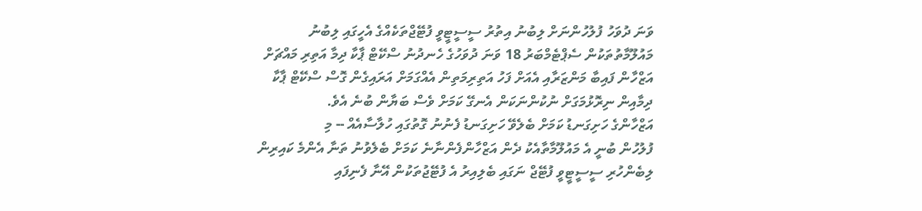ވަނަ ދުވަހު ފުލުހުންނަށް ލިބުނު އިތުރު ސީސީޓީވީ ފުޓޭޖްތަކެއްގެ އެހީގައި ލިބުނު މައުލޫމާތުތަކުން ސެޕްޓެމްބަރު 18 ވަނަ ދުވަހުގެ ހެނދުނު ސްކޭޓް ޕާކާ ދިމާ އަތިރި މައްޗަށް އަޒްހާން ފައިބާ މަންޒަރާއި އެއަށް ފަހު އަތިރިމަތިން އެއްގަމަށް އަރައިގެން ގޮސް ސްކޭޓް ޕާކާ ދިމާއިން ނިރޮޅުމަގަށް ނުކުންނަކަން އެނގޭ ކަމަށް ވެސް ބަޔާން ބުނެ އެވެ.
އަޒްހާންގެ ހަށިގަނޑު ކަމަށް ބެލެވޭ ހަށިގަނޑު ފެނުނު ގޮތުގައި ހުލާސާއެއް -- މި
ފުލުހުން ބުނީ އެ މައުލޫމާތާއެކު ދެން އަޒްހާންފެންނާނެ ކަމަށް ބެލެވުނު ތަނާ އެންމެ ކައިރިން ލިބެންހުރި ސީސީޓީވީ ފުޓޭޖް ނަގައި ބެލިއިރު އެ ފުޓޭޖުތަކުން އޭނާ ފެނިފައި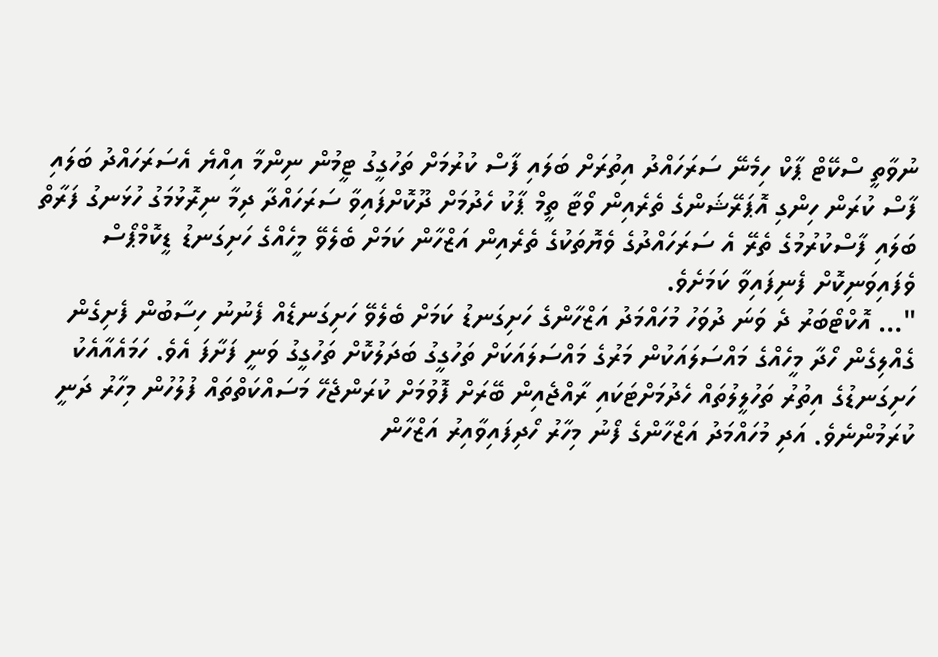ނުވާތީ ސްކޭޓް ޕާކް ހިމެނޭ ސަރަހައްދު އިތުރަށް ބަލައި ފާސް ކުރުމަށް ތަހުގީގު ޓީމުން ނިންމާ އިއްޔެ އެސަރަހައްދު ބަލައި ފާސް ކުރަން ހިންގި އޮޕަރޭޝަންގެ ތެރެއިން ވޯޓާ ތީމް ޕާކު ހެދުމަށް ދޫކޮށްފައިވާ ސަރަހައްދާ ދިމާ ނިރޮޅުމަގު ހުޅަނގު ފަރާތް ބަލައި ފާސްކުރުމުގެ ތެރޭ އެ ސަރަހައްދުގެ ވެޔޮތަކުގެ ތެރެއިން އަޒްހާން ކަމަށް ބެލެވޭ މީހެއްގެ ހަށިގަނޑު ޑީކޮމްޕޯސް ވެފައިވަނިކޮށް ފެނިފައިވާ ކަމަށެވެ.
"… އޮކްޓޯބަރު ދެ ވަނަ ދުވަހު މުހައްމަދު އަޒްހާންގެ ހަށިގަނޑު ކަމަށް ބެލެވޭ ހަށިގަނޑެއް ފެނުނު ހިސާބުން ފެށިގެން ގެއްލިގެން ހޯދާ މީހެއްގެ މައްސަލައަކުން މަރުގެ މައްސަލައަކަށް ތަހުގީގު ބަދަލުކޮށް ތަހުގީގު ވަނީ ފަށާފަ އެވެ. ހަމައެއާއެކު ހަށިގަނޑުގެ އިތުރު ތަހުލީލުތައް ހެދުމަށްޓަކައި ރާއްޖެއިން ބޭރަށް ފޮވުމަށް ކުރަންޖެހޭ މަސައްކަތްތައް ފުލުހުން މިހާރު ދަނީ ކުރަމުންނެވެ. އަދި މުހައްމަދު އަޒްހާންގެ ފޯނު މިހާރު ހޯދިފައިވާއިރު އަޒްހާން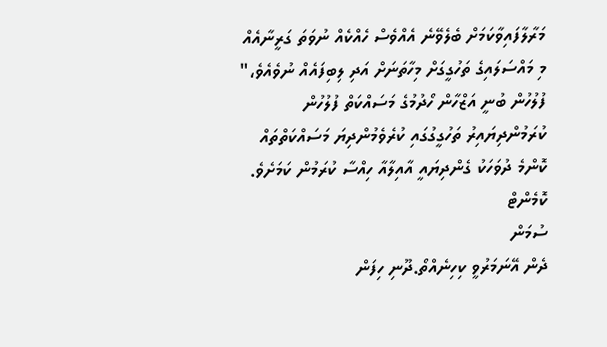މަރާލާފައިވާކަމަށް ބެލެވޭނެ އެއްވެސް ހެއްކެއް ނުވަތަ ގަރީނާއެއް މި މައްސަލައިގެ ތަހުގީގަށް މިހާތަނަށް އަދި ލިބިފައެއް ނުވެއެވެ،"
ފުލުހުން ބުނީ އަޒްހާން ހޯދުމުގެ މަސައްކަތް ފުލުހުން ކުރަމުންދިޔައިރު ތަހުގީގުގައި ކުރެވެމުންދިޔަ މަސައްކަތްތައް ކޮންމެ ދުވަހަކު ގެންދިޔައީ އާއިލާއާ ހިއްސާ ކުރަމުން ކަމަށެވެ.
ކޮމެންޓް
ސުމަން
ދެން އޭނަމަރުވީ ކިހިނެއްތޯ.ދޫނި ހިފަން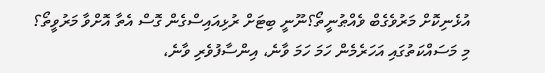އުޅެނިކޮށް މަރުވެގެބް ވެއްޠުނީތޯ؟ނޫނީ ބިޓަށް ރުޅިއައިސްގެން ގޮސް އެތާ އޮށްވާ މަރުވީތޯ؟
މި މަސައްކަތުގައި އަހަރެމެން ހަމަ ހަމަ ވާނެ، އިންސާފުވެރި ވާނެ،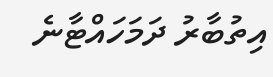އިތުބާރު ދަމަހައްޓާނެ